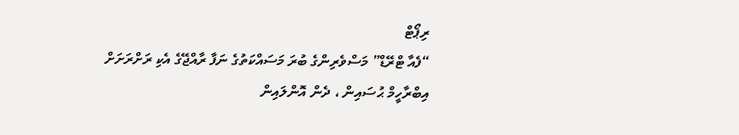ރިޕޯޓް
“ފެއާ ޓްރޭޑް” މަސްވެރިންގެ ބުރަ މަސައްކަތުގެ ނަފާ ރާއްޖޭގެ އެކި ރަށްރަށަށް
އިބްރާހީމް ޙުސައިން ، ދެން އޮންލައިން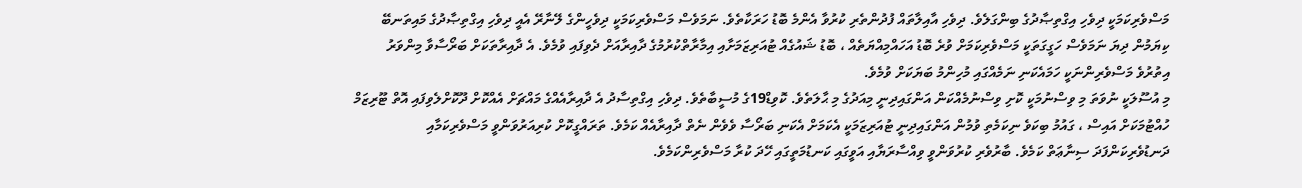މަސްވެރިކަމަކީ ދިވެހި އިގްތިޞާދުގެ ބިންގަލެވެ. ދިވެހި އާއިލާތައް ފުދުންތެރި ކުރުވާ އެންމެ ބޮޑު ހަރަކާތެވެ. ނަމަވެސް މަސްވެރިކަމަކީ ދިވެހީންގެ ލޭނާރޭ އެއީ ދިވެހި އިގްތިޞާދުގެ މައިތަނބޭ ކިޔަމުން ދިޔަ ނަމަވެސް ހަގީގަތަކީ މަސްވެރިކަމަށް ވުރެ ބޮޑު އަހައްމިއްޔަތެއް ، ބޮޑު ޝައުގެއް ޓުއަރިޒަމަށާއި އިމާރާތްކުރުމުގެ ދާއިރާއަށް ދެވިފައި ވުމެވެ. އެ ދާއިރާތަކަށް ބަރޯސާވާ މިންވަރު އިތުރުވެ މަސްވެރިންނަކީ ހަމައެކަނި ނަމެއްގައި މުހިންމު ބަޔަކަށް ވުމެވެ.
މި އުސޫލަކީ ނުވަތަ މި ވިސްނުމަކީ ކޮށި ވިސްނުމެއްކަން އަންގައިދިނީ މިއަދުގެ މި ޙާލަތެވެ. ކޮވިޑް19ގެ މުސީބާތެވެ. ދިވެހި އިގްތިސާދު އެ ދާއިރާއެއްގެ މައްޗަށް އެއްކޮށް ދޫކޮށްލެވިފައި އޮތް ޓޫރިޒަމް ހުއްޓުމަކަށް އައިސް ، ގައުމު ބިކަވެ ނިކަމެތި ވުމުން އަންގައިދިނީ ޓުއަރިޒަމަކީ އެކަމަށް އެކަނި ބަރޯސާ ވެވެން ނެތް ދާއިރާއެއް ކަމެވެ. ތަރައްގީކޮށް ކުރިއަރުވަންވީ މަސްވެރިކަމާއި ދަނޑުވެރިކަންފަދަ ސިނާޢަތް ކަމެވެ. ބާރުވެރި ކުރުވަންވީ ވިއްސާރަޔާއި އަވީގައި ކަނޑުމަތީގައި ހޭދަ ކުރާ މަސްވެރިންކަމެވެ.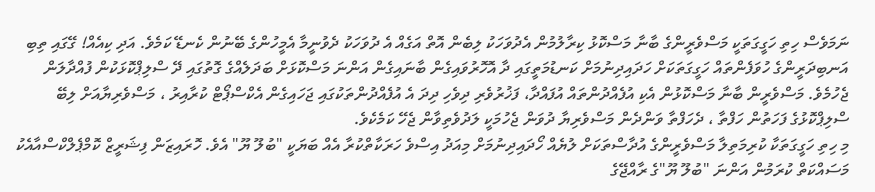ނަމަވެސް ހިތި ހަގީގަތަކީ މަސްވެރީންގެ ބާނާ މަސްކޮޅު ކިރާލުމުން އެދުވަހަކު ލިބެން އޮތް އަގެއް އެ ދުވަހަކު ދެވުނީމާ އެމީހުންގެ ބޭނުން ކެނޑޭ ކަމެވެ. އަދި ކިއެއް! ގޭގައި ތިބި އަނބިދަރީންގެ ހުވަފެންތައް ހަގީގަތަކަށް ހަދައިދިނުމަށް ކަނޑުމަތީގައި ދާ އޮހޮރުވައިގެން ބާނައިގެން އަންނަ މަސްކޮޅަށް ބަދަލެއްގެ ގޮތުގައި ދޭ ސްލިޕްކޮޅަކުން ފުއްދާލަން ޖެހުމެވެ. މަސްވެރީން ބާނާ މަސްކޮޅުން އެކި އުފެއްދުންތައް އުފައްދާ، ފަޚުރުވެރި ދިވެހި ދިދަ އެ އުފެއްދުންތަކުގައި ޖަހައިގެން އެކްސްޕޯޓް ކުރާއިރު ، މަސްވެރިޔާއަށް ލިބޭ ސްލިޕްކޮޅުގެ ފަހަތުން ހަފްތާ ، ދެހަފްތާ ވަންދެން މަސްވެރިޔާ ދުވަން ޖެހުމަކީ ލަދުވެތިވާން ޖެހޭ ކަމެކެވެ.
މި ހިތި ހަގީގަތަކާ ކުރިމަތިލާ މަސްވެރީންގެ އުދާސްތަކަށް ލުޔެއް ހޯދައިދިނުމަށް މިއަދު އިސްވެ ހަރަކާތްކުރާ އެއް ބަޔަކީ "ބުލޫ ޔޫ" އެވެ. ހޮރައިޒަން ފިޝަރީޒް ކޮމްޕެލްކްސްއާއެކު މަސައްކަތް ކުރަމުން އަންނަ "ބުލޫ ޔޫ"ގެ ރާއްޖޭގެ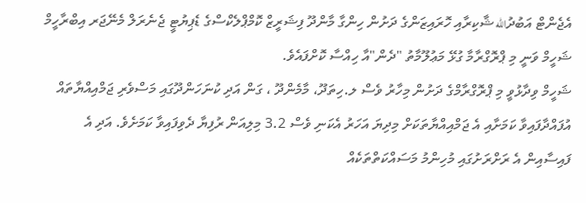އެޖެންޓް އަބުދުالله ޝާކިރާއި ހޮރައިޒަންގެ ދަށުން ހިންގާ މާންދޫ ފިޝަރީޒް ކޮމްޕްލެކްސްގެ ޑެޕިޔުޓީ ޖެނެރަލް މެނޭޖަރ އިބްރާހީމް ޝަހީމް ވަނީ މި ޕްރޮގްރާމާ ގުޅޭ މަޢުލޫމާތު "ދެން"އާ ހިއްސާ ކޮށްފައެވެ.
ޝަހީމް ވިދާޅުވީ މި ޕްރޮގްރާމްގެ ދަށުން މިހާރު ވެސް ލ.ހިތަދޫ، މާމެންދޫ ، ގަން އަދި ކުނަހަންދޫގައި މަސްވެރި ޖަމްއިއްޔާތައް އުފައްދާފައިވާ ކަމަށާއި އެ ޖަމްއިއްޔާތަކަށް މިދިޔަ އަހަރު އެކަނި ވެސް 3.2 މިލިއަން ރުފިޔާ ދެވިފައިވާ ކަމަށެވެ. އަދި އެ ފައިސާއިން އެ ރަށްރަށުގައި މުހިންމު މަސައްކަތްތަކެއް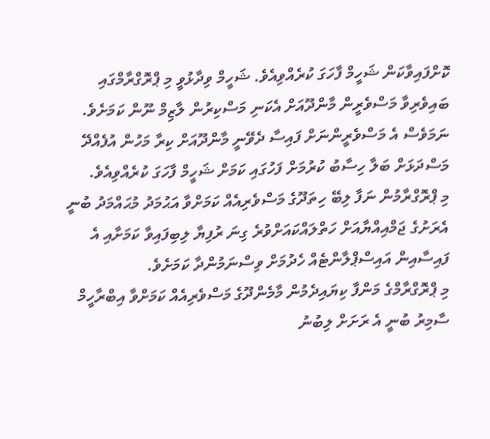ކޮށްފައިވާކަން ޝަހީމް ފާހަގަ ކުރެއްވިއެވެ. ޝަހީމް ވިދާޅުވީ މި ޕްރޮގްރާމްގައި ބައިވެރިވާ މަސްވެރީން މާންދޫއަށް އެކަނި މަސްކިރުން ލާޒިމް ނޫން ކަމަށެވެ. ނަމަވެސް އެ މަސްވެރީންނަށް ފައިސާ ދެވޭނީ މާންދޫއަށް ކިރާ މަހުން އުފެއްދޭ މަސްދަޅަށް ބަލާ ހިސާބު ކުރުމަށް ފަހުގައި ކަމަށް ޝަހީމް ފާހަގަ ކުރެއްވިއެވެ.
މި ޕްރޮގްރާމުން ނަފާ ލިބޭ ހިތަދޫގެ މަސްވެރިއެއް ކަމަށްވާ އަޙުމަދު މުޙައްމަދު ބުނީ އެރަށުގެ ޖަމްއިއްޔާއަށް ހަތްލައްކައަށްވުރެ ގިނަ ރުފިޔާ ލިބިފައިވާ ކަމަށާއި އެ ފައިސާއިން އައިސްޕްލާންޓެއް ހެދުމަށް ވިސްނަމުންދާ ކަމަށެވެ.
މި ޕްރޮގްރާމްގެ މަންފާ ކިޔައިދެމުން މާމެންދޫގެ މަސްވެރިއެއް ކަމަށްވާ އިބްރާހީމް ސާމިރު ބުނީ އެ ރަށަށް ލިބުނު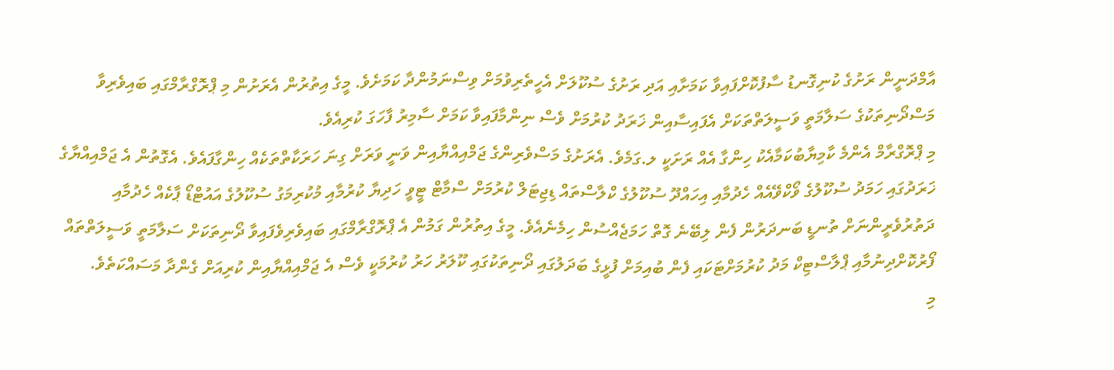އާމްދަނީން ރަށުގެ ކުނިގޮނޑު ސާފުކޮށްފައިވާ ކަމަށާއި އަދި ރަށުގެ ސުކޫލަށް އެހީތެރިވުމަށް ވިސްނަމުންދާ ކަމަށެވެ. މީގެ އިތުރުން އެރަށުން މި ޕްރޮގްރާމްގައި ބައިވެރިވާ މަސްދޯނިތަކުގެ ސަލާމަތީ ވަސީލަތްތަކަށް އެފައިސާއިން ޚަރަދު ކުރުމަށް ވެސް ނިންމާފައިވާ ކަމަށް ސާމިރު ފާހަގަ ކުރިއެވެ.
މި ޕްރޮގްރާމް އެންމެ ކާމިޔާބުކަމާއެކު ހިންގާ އެއް ރަށަކީ ލ.ގަމެވެ. އެރަށުގެ މަސްވެރިންގެ ޖަމްއިއްޔާއިން ވަނީ ވަރަށް ގިނަ ހަރަކާތްތަކެއް ހިންގާފައެވެ. އެގޮތުން އެ ޖަމްއިއްޔާގެ ޚަރަދުގައި ހަމަދު ސުކޫލުގެ ވޯކްވޭއެއް ހެދުމާއި އިހައްދޫ ސުކޫލުގެ ކްލާސްތައް ޑިޖިޓަލް ކުރުމަށް ސްމާޓް ޓީވީ ހަދިޔާ ކުރުމާއި މުކުރިމަގު ސުކޫލުގެ އައުޓްޑޯ ޕާކެއް ހެދުމާއި ދަތުރުވެރީންނަށް ތުނޑީ ބަނދަރުން ފެން ލިބޭނެ ގޮތް ހަމަޖެއްސުން ހިމެނެއެވެ. މީގެ އިތުރުން ގަމުން އެ ޕްރޮގްރާމްގައި ބައިވެރިވެފައިވާ ދޯނިތަކަށް ސަލާމަތީ ވަސީލަތްތައް ފޯރުކޮށްދިނުމާއި ޕްލާސްޓިކް މަދު ކުރުމަށްޓަކައި ފެން ބުއިމަށް ފުޅީގެ ބަދަލުގައި ދޯނިތަކުގައި ކޫލަރު ހަރު ކުރުމަކީ ވެސް އެ ޖަމްއިއްޔާއިން ކުރިއަށް ގެންދާ މަސައްކަތެވެ.
މި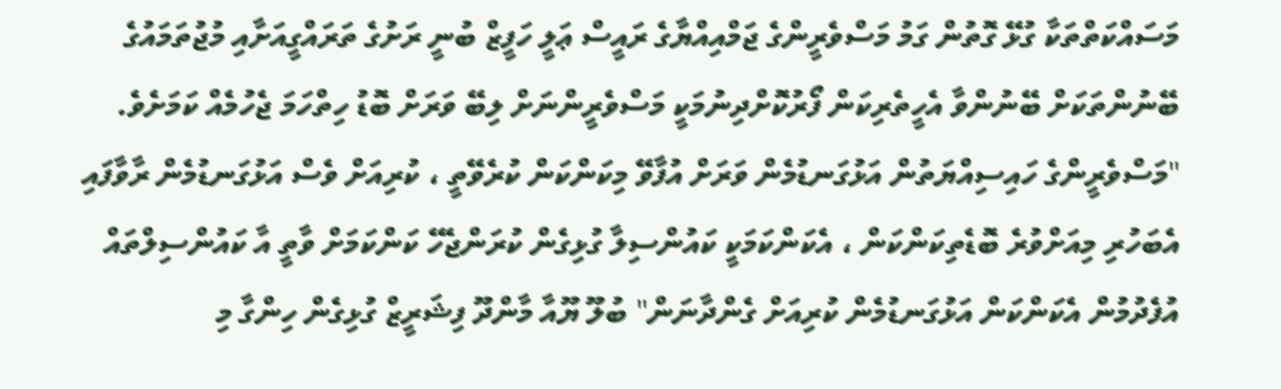މަސައްކަތްތަކާ ގުޅޭ ގޮތުން ގަމު މަސްވެރީންގެ ޖަމްއިއްޔާގެ ރައީސް ޢަލީ ހަފީޒް ބުނީ ރަށުގެ ތަރައްގީއަށާއި މުޖުތަމައުގެ ބޭނުންތަކަށް ބޭނުންވާ އެހީތެރިކަން ފޯރުކޮށްދިނުމަކީ މަސްވެރީންނަށް ލިބޭ ވަރަށް ބޮޑު ހިތްހަމަ ޖެހުމެއް ކަމަށެވެ.
"މަސްވެރީންގެ ހައިސިއްޔަތުން އަޅުގަނޑުމެން ވަރަށް އުފާވޭ މިކަންކަން ކުރެވޭތީ ، ކުރިއަށް ވެސް އަޅުގަނޑުމެން ރާވާފައި އެބަހުރި މިއަށްވުރެ ބޮޑެތިކަންކަން ، އެކަންކަމަކީ ކައުންސިލާ ގުޅިގެން ކުރަންޖެހޭ ކަންކަމަށް ވާތީ އާ ކައުންސިލްތައް އުފެދުމުން އެކަންކަން އަޅުގަނޑުމެން ކުރިއަށް ގެންދާނަން" ބުލޫ ޔޫއާ މާންދޫ ފިޝަރީޒް ގުޅިގެން ހިންގާ މި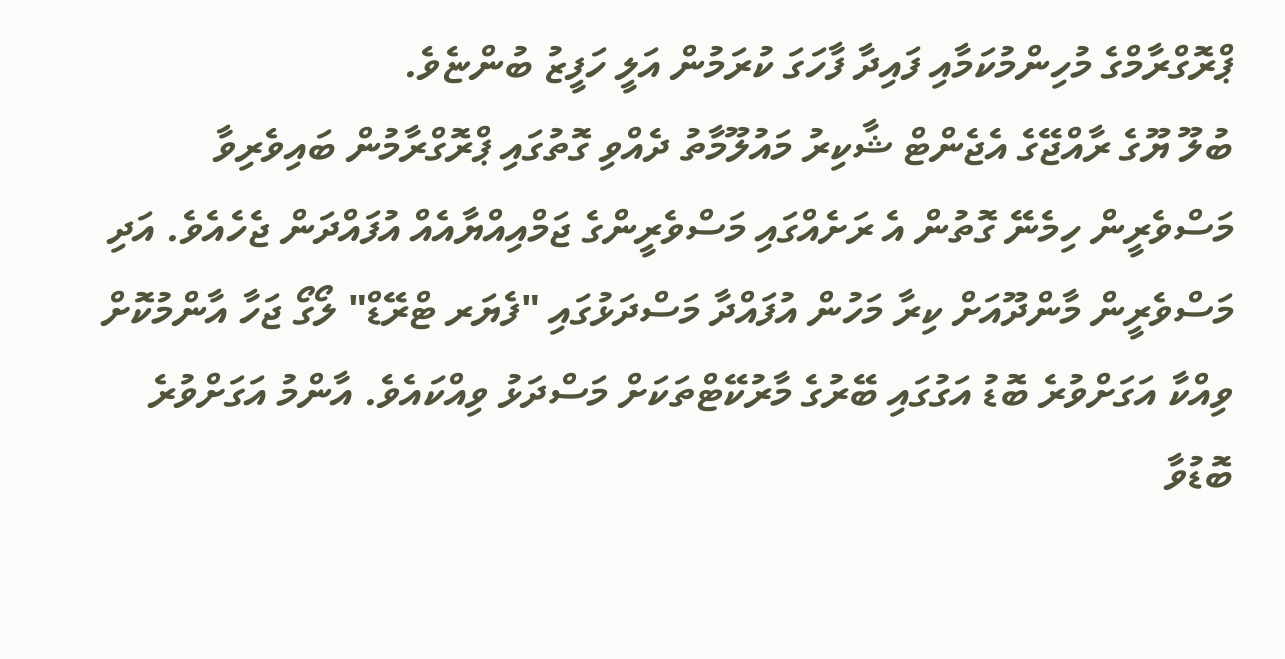ޕްރޮގްރާމްގެ މުހިންމުކަމާއި ފައިދާ ފާހަގަ ކުރަމުން އަލީ ހަފީޒު ބުންޏެވެ.
ބުލޫ ޔޫގެ ރާއްޖޭގެ އެޖެންޓް ޝާކިރު މައުލޫމާތު ދެއްވި ގޮތުގައި ޕްރޮގްރާމުން ބައިވެރިވާ މަސްވެރީން ހިމެނޭ ގޮތުން އެ ރަށެއްގައި މަސްވެރީންގެ ޖަމްއިއްޔާއެއް އުފައްދަން ޖެހެއެވެ. އަދި މަސްވެރީން މާންދޫއަށް ކިރާ މަހުން އުފައްދާ މަސްދަޅުގައި "ފެޔަރ ޓްރޭޑް" ލޯގޯ ޖަހާ އާންމުކޮށް ވިއްކާ އަގަށްވުރެ ބޮޑު އަގުގައި ބޭރުގެ މާރުކޭޓްތަކަށް މަސްދަޅު ވިއްކައެވެ. އާންމު އަގަށްވުރެ ބޮޑުވާ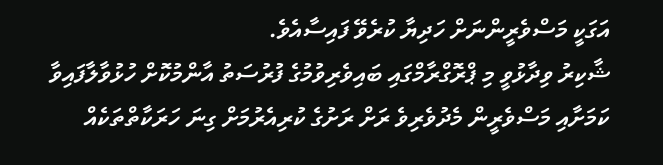އަގަކީ މަސްވެރީންނަށް ހަދިޔާ ކުރެވޭ ފައިސާއެވެ.
ޝާކިރު ވިދާޅުވީ މި ޕްރޮގްރާމްގައި ބައިވެރިވުމުގެ ފުރުސަތު އާންމުކޮށް ހުޅުވާލާފައިވާ ކަމަށާއި މަސްވެރީން މެދުވެރިވެ ރަށް ރަށުގެ ކުރިއެރުމަށް ގިނަ ހަރަކާތްތަކެއް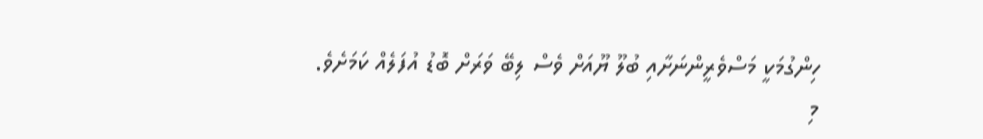ހިންގުމަކީ މަސްވެރީންނަށާއި ބުލޫ ޔޫއަށް ވެސް ލިބޭ ވަރަށް ބޮޑު އުފަލެއް ކަމަށެވެ.
މި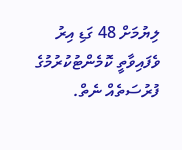ލިޔުމަށް 48 ގަޑި އިރު ވެފައިވާތީ ކޮމެންޓުކުރުމުގެ ފުރުސަތެއް ނެތް.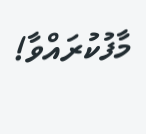މާފުކުރައްވާ!